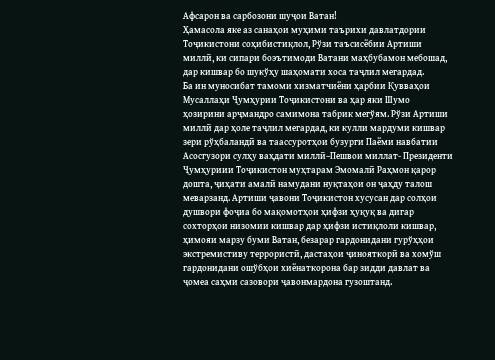Афсарон ва сарбозони шуҷои Ватан!
Ҳамасола яке аз санаҳои муҳими таърихи давлатдории Тоҷикистони соҳибистиқлол, Рўзи таъсисёбии Артиши миллӣ, ки сипари боэътимоди Ватани маҳбубамон мебошад, дар кишвар бо шукўҳу шаҳомати хоса таҷлил мегардад.
Ба ин муносибат тамоми хизматчиёни ҳарбии Қувваҳои Мусаллаҳи Ҷумҳурии Тоҷикистони ва ҳар яки Шумо ҳозирини арҷмандро самимона табрик мегўям. Рўзи Артиши миллӣ дар ҳоле таҷлил мегардад, ки кулли мардуми кишвар зери рўҳбаландӣ ва таассуротҳои бузурги Паёми навбатии Асосгузори сулҳу ваҳдати миллӣ–Пешвои миллат- Президенти Ҷумҳуриии Тоҷикистон муҳтарам Эмомалӣ Раҳмон қарор дошта, ҷиҳати амалӣ намудани нуқтаҳои он ҷаҳду талош меварзанд. Артиши ҷавони Тоҷикистон хусусан дар солҳои душвори фоҷиа бо мақомотҳои ҳифзи ҳуқуқ ва дигар сохторҳои низомии кишвар дар ҳифзи истиқлоли кишвар, ҳимояи марзу буми Ватан, безарар гардонидани гурўҳҳои экстремистиву террористӣ, дастаҳои ҷинояткорӣ ва хомўш гардонидани ошўбҳои хиёнаткорона бар зидди давлат ва ҷомеа саҳми сазовори ҷавонмардона гузоштанд.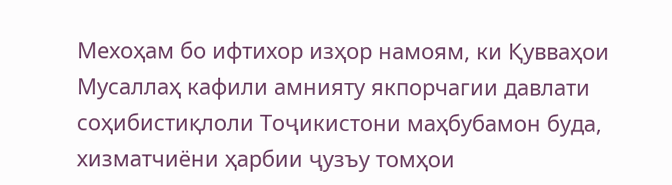Мехоҳам бо ифтихор изҳор намоям, ки Қувваҳои Мусаллаҳ кафили амнияту якпорчагии давлати соҳибистиқлоли Тоҷикистони маҳбубамон буда, хизматчиёни ҳарбии ҷузъу томҳои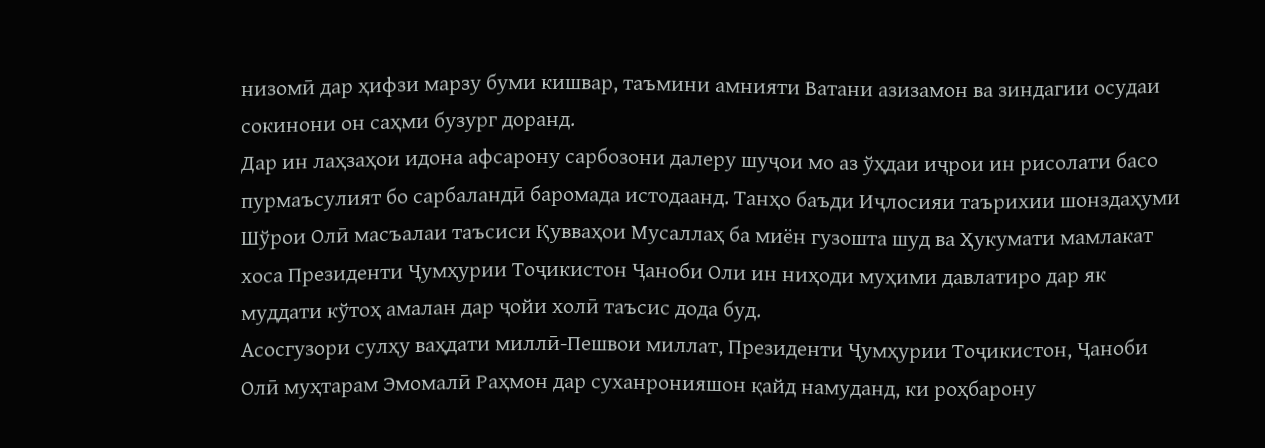низомӣ дар ҳифзи марзу буми кишвар, таъмини амнияти Ватани азизамон ва зиндагии осудаи сокинони он саҳми бузург доранд.
Дар ин лаҳзаҳои идона афсарону сарбозони далеру шуҷои мо аз ўҳдаи иҷрои ин рисолати басо пурмаъсулият бо сарбаландӣ баромада истодаанд. Танҳо баъди Иҷлосияи таърихии шонздаҳуми Шўрои Олӣ масъалаи таъсиси Қувваҳои Мусаллаҳ ба миён гузошта шуд ва Ҳукумати мамлакат хоса Президенти Ҷумҳурии Тоҷикистон Ҷаноби Оли ин ниҳоди муҳими давлатиро дар як муддати кўтоҳ амалан дар ҷойи холӣ таъсис дода буд.
Асосгузори сулҳу ваҳдати миллӣ-Пешвои миллат, Президенти Ҷумҳурии Тоҷикистон, Ҷаноби Олӣ муҳтарам Эмомалӣ Раҳмон дар суханронияшон қайд намуданд, ки роҳбарону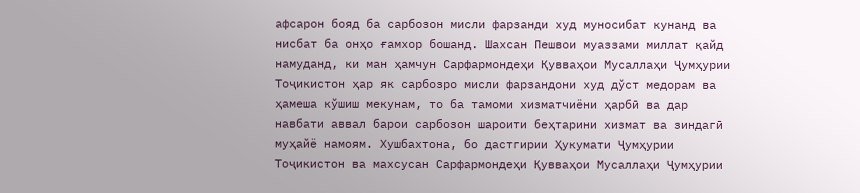афсарон бояд ба сарбозон мисли фарзанди худ муносибат кунанд ва нисбат ба онҳо ғамхор бошанд. Шахсан Пешвои муаззами миллат қайд намуданд, ки ман ҳамчун Сарфармондеҳи Қувваҳои Мусаллаҳи Ҷумҳурии Тоҷикистон ҳар як сарбозро мисли фарзандони худ дўст медорам ва ҳамеша кўшиш мекунам, то ба тамоми хизматчиёни ҳарбӣ ва дар навбати аввал барои сарбозон шароити беҳтарини хизмат ва зиндагӣ муҳайё намоям. Хушбахтона, бо дастгирии Ҳукумати Ҷумҳурии Тоҷикистон ва махсусан Сарфармондеҳи Қувваҳои Мусаллаҳи Ҷумҳурии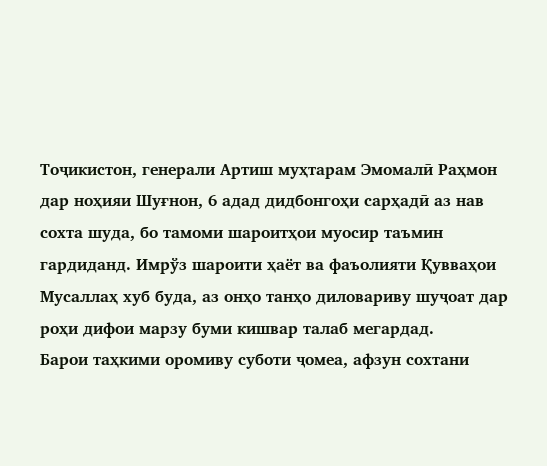Тоҷикистон, генерали Артиш муҳтарам Эмомалӣ Раҳмон дар ноҳияи Шуғнон, 6 адад дидбонгоҳи сарҳадӣ аз нав сохта шуда, бо тамоми шароитҳои муосир таъмин гардиданд. Имрўз шароити ҳаёт ва фаъолияти Қувваҳои Мусаллаҳ хуб буда, аз онҳо танҳо диловариву шуҷоат дар роҳи дифои марзу буми кишвар талаб мегардад.
Барои таҳкими оромиву суботи ҷомеа, афзун сохтани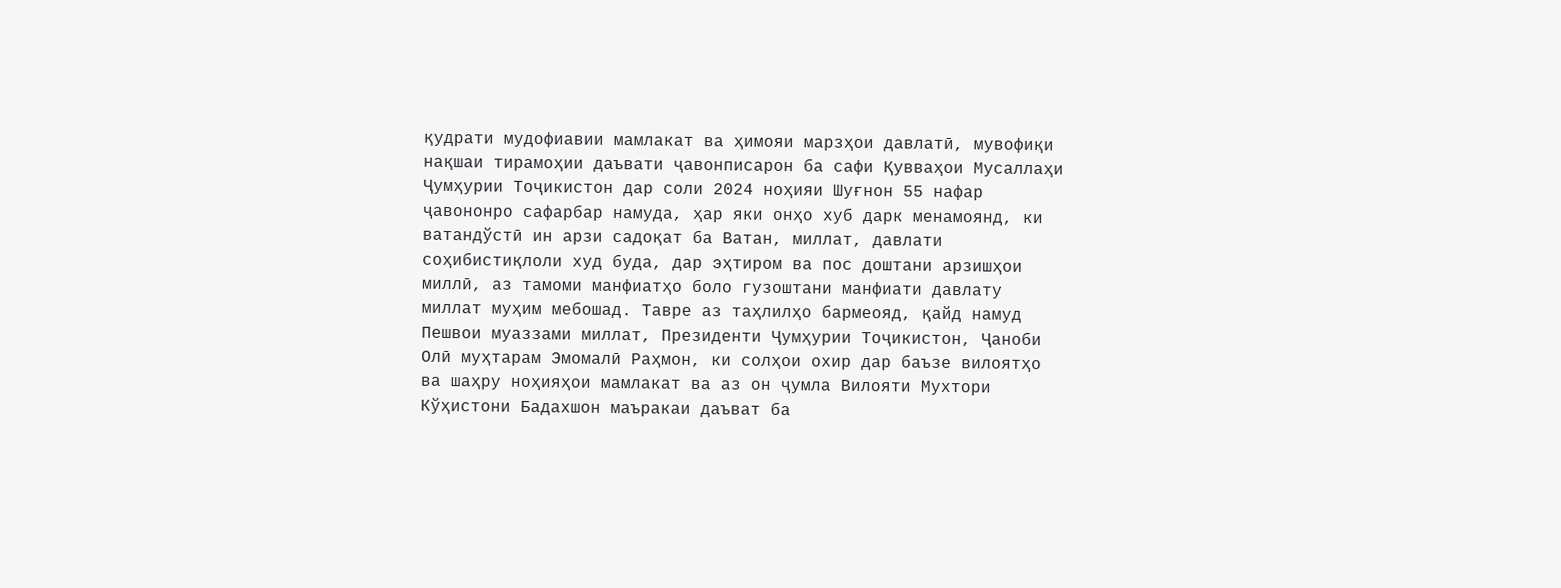қудрати мудофиавии мамлакат ва ҳимояи марзҳои давлатӣ, мувофиқи нақшаи тирамоҳии даъвати ҷавонписарон ба сафи Қувваҳои Мусаллаҳи Ҷумҳурии Тоҷикистон дар соли 2024 ноҳияи Шуғнон 55 нафар ҷавононро сафарбар намуда, ҳар яки онҳо хуб дарк менамоянд, ки ватандўстӣ ин арзи садоқат ба Ватан, миллат, давлати соҳибистиқлоли худ буда, дар эҳтиром ва пос доштани арзишҳои миллӣ, аз тамоми манфиатҳо боло гузоштани манфиати давлату миллат муҳим мебошад. Тавре аз таҳлилҳо бармеояд, қайд намуд Пешвои муаззами миллат, Президенти Ҷумҳурии Тоҷикистон, Ҷаноби Олӣ муҳтарам Эмомалӣ Раҳмон, ки солҳои охир дар баъзе вилоятҳо ва шаҳру ноҳияҳои мамлакат ва аз он ҷумла Вилояти Мухтори Кўҳистони Бадахшон маъракаи даъват ба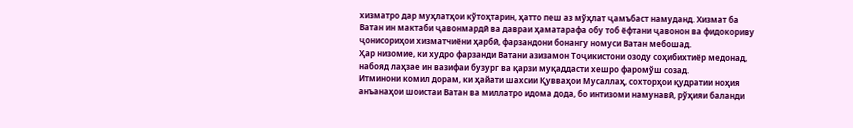хизматро дар муҳлатҳои кўтоҳтарин, ҳатто пеш аз мўҳлат ҷамъбаст намуданд. Хизмат ба Ватан ин мактаби ҷавонмардӣ ва давраи ҳаматарафа обу тоб ёфтани ҷавонон ва фидокориву ҷонисориҳои хизматчиёни ҳарбӣ, фарзандони бонангу номуси Ватан мебошад.
Ҳар низомие, ки худро фарзанди Ватани азизамон Тоҷикистони озоду соҳибихтиёр медонад, набояд лаҳзае ин вазифаи бузург ва қарзи муқаддасти хешро фаромўш созад.
Итминони комил дорам, ки ҳайати шахсии Қувваҳои Мусаллаҳ, сохторҳои қудратии ноҳия анъанаҳои шоистаи Ватан ва миллатро идома дода, бо интизоми намунавӣ, рўҳияи баланди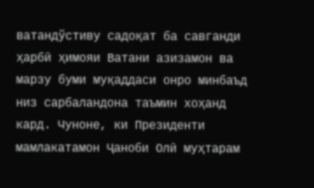ватандўстиву садоқат ба савганди ҳарбӣ ҳимояи Ватани азизамон ва марзу буми муқаддаси онро минбаъд низ сарбаландона таъмин хоҳанд кард. Чуноне, ки Президенти мамлакатамон Ҷаноби Олӣ муҳтарам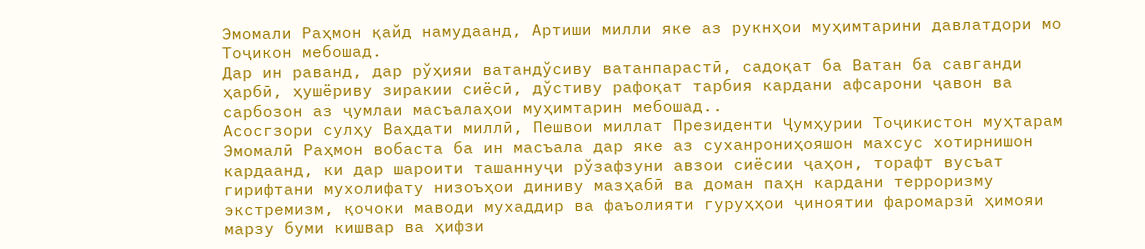Эмомали Раҳмон қайд намудаанд, Артиши милли яке аз рукнҳои муҳимтарини давлатдори мо Тоҷикон мебошад.
Дар ин раванд, дар рўҳияи ватандўсиву ватанпарастӣ, садоқат ба Ватан ба савганди ҳарбӣ, ҳушёриву зиракии сиёсӣ, дўстиву рафоқат тарбия кардани афсарони ҷавон ва сарбозон аз ҷумлаи масъалаҳои муҳимтарин мебошад..
Асосгзори сулҳу Ваҳдати миллӣ, Пешвои миллат Президенти Ҷумҳурии Тоҷикистон муҳтарам Эмомалӣ Раҳмон вобаста ба ин масъала дар яке аз суханрониҳояшон махсус хотирнишон кардаанд, ки дар шароити ташаннуҷи рўзафзуни авзои сиёсии ҷаҳон, торафт вусъат гирифтани мухолифату низоъҳои диниву мазҳабӣ ва доман паҳн кардани терроризму экстремизм, қочоки маводи мухаддир ва фаъолияти гуруҳҳои ҷиноятии фаромарзӣ ҳимояи марзу буми кишвар ва ҳифзи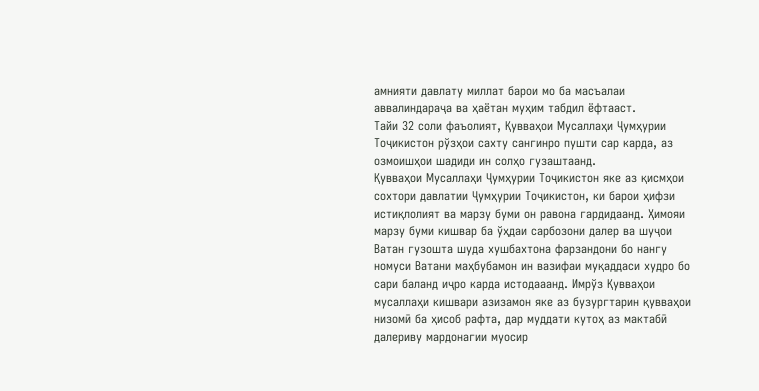амнияти давлату миллат барои мо ба масъалаи аввалиндараҷа ва ҳаётан муҳим табдил ёфтааст.
Тайи 32 соли фаъолият, Қувваҳои Мусаллаҳи Ҷумҳурии Тоҷикистон рўзҳои сахту сангинро пушти сар карда, аз озмоишҳои шадиди ин солҳо гузаштаанд.
Қувваҳои Мусаллаҳи Ҷумҳурии Тоҷикистон яке аз қисмҳои сохтори давлатии Ҷумҳурии Тоҷикистон, ки барои ҳифзи истиқлолият ва марзу буми он равона гардидаанд. Ҳимояи марзу буми кишвар ба ўҳдаи сарбозони далер ва шуҷои Ватан гузошта шуда хушбахтона фарзандони бо нангу номуси Ватани маҳбубамон ин вазифаи муқаддаси худро бо сари баланд иҷро карда истодааанд. Имрўз Қувваҳои мусаллаҳи кишвари азизамон яке аз бузургтарин қувваҳои низомӣ ба ҳисоб рафта, дар муддати кутоҳ аз мактабӣ далериву мардонагии муосир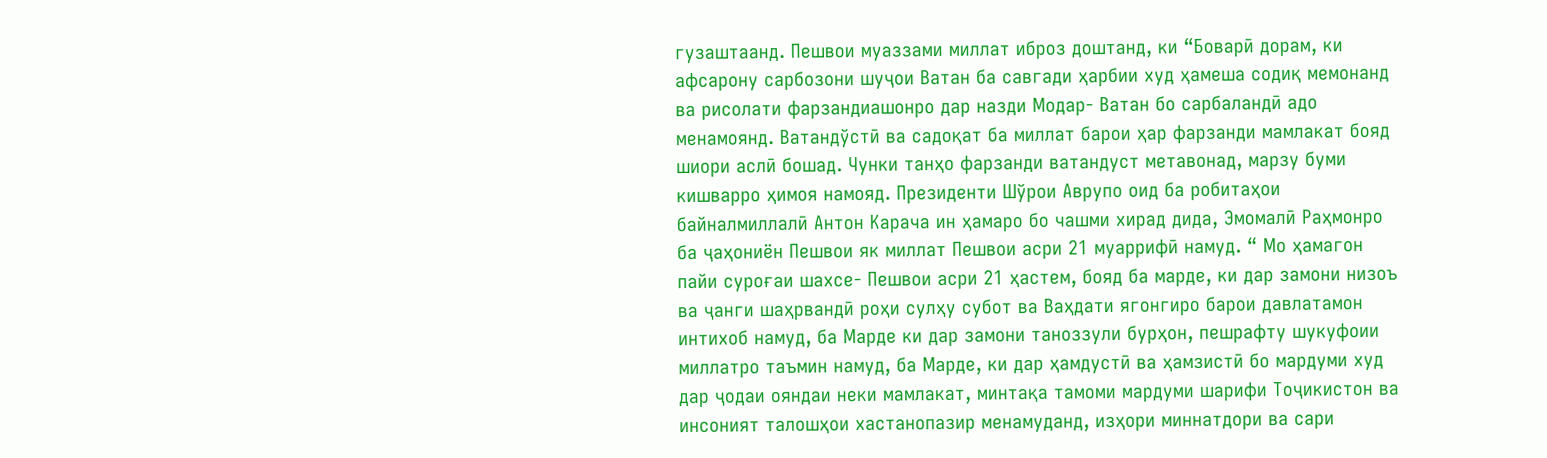гузаштаанд. Пешвои муаззами миллат иброз доштанд, ки “Боварӣ дорам, ки афсарону сарбозони шуҷои Ватан ба савгади ҳарбии худ ҳамеша содиқ мемонанд ва рисолати фарзандиашонро дар назди Модар- Ватан бо сарбаландӣ адо менамоянд. Ватандўстӣ ва садоқат ба миллат барои ҳар фарзанди мамлакат бояд шиори аслӣ бошад. Чунки танҳо фарзанди ватандуст метавонад, марзу буми кишварро ҳимоя намояд. Президенти Шўрои Аврупо оид ба робитаҳои байналмиллалӣ Антон Карача ин ҳамаро бо чашми хирад дида, Эмомалӣ Раҳмонро ба ҷаҳониён Пешвои як миллат Пешвои асри 21 муаррифӣ намуд. “ Мо ҳамагон пайи суроғаи шахсе- Пешвои асри 21 ҳастем, бояд ба марде, ки дар замони низоъ ва ҷанги шаҳрвандӣ роҳи сулҳу субот ва Ваҳдати ягонгиро барои давлатамон интихоб намуд, ба Марде ки дар замони таноззули бурҳон, пешрафту шукуфоии миллатро таъмин намуд, ба Марде, ки дар ҳамдустӣ ва ҳамзистӣ бо мардуми худ дар ҷодаи ояндаи неки мамлакат, минтақа тамоми мардуми шарифи Тоҷикистон ва инсоният талошҳои хастанопазир менамуданд, изҳори миннатдори ва сари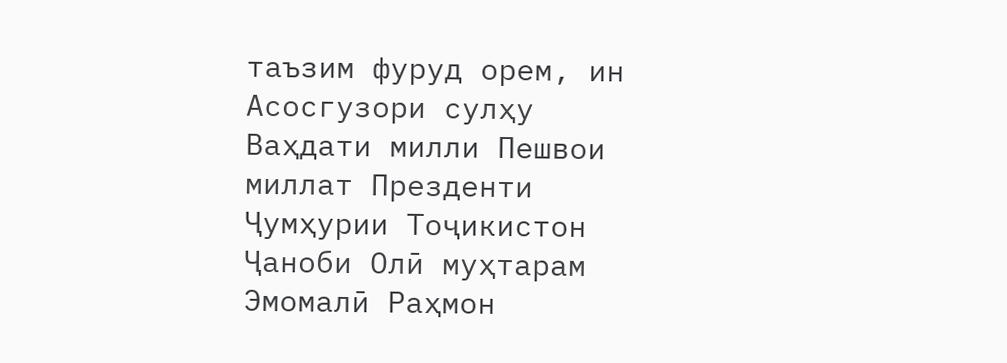таъзим фуруд орем, ин Асосгузори сулҳу Ваҳдати милли Пешвои миллат Презденти Ҷумҳурии Тоҷикистон Ҷаноби Олӣ муҳтарам Эмомалӣ Раҳмон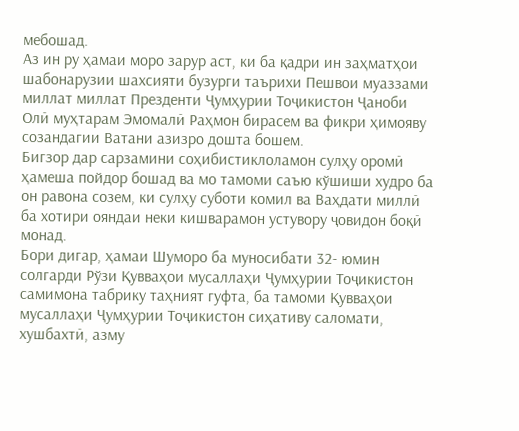мебошад.
Аз ин ру ҳамаи моро зарур аст, ки ба қадри ин заҳматҳои шабонарузии шахсияти бузурги таърихи Пешвои муаззами миллат миллат Презденти Ҷумҳурии Тоҷикистон Ҷаноби Олӣ муҳтарам Эмомалӣ Раҳмон бирасем ва фикри ҳимояву созандагии Ватани азизро дошта бошем.
Бигзор дар сарзамини соҳибистиклоламон сулҳу оромӣ ҳамеша пойдор бошад ва мо тамоми саъю кўшиши худро ба он равона созем, ки сулҳу суботи комил ва Ваҳдати миллӣ ба хотири ояндаи неки кишварамон устувору ҷовидон боқӣ монад.
Бори дигар, ҳамаи Шуморо ба муносибати 32- юмин солгарди Рўзи Қувваҳои мусаллаҳи Ҷумҳурии Тоҷикистон самимона табрику таҳният гуфта, ба тамоми Қувваҳои мусаллаҳи Ҷумҳурии Тоҷикистон сиҳативу саломати, хушбахтӣ, азму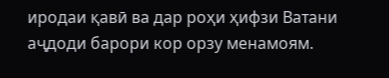иродаи қавӣ ва дар роҳи ҳифзи Ватани аҷдоди барори кор орзу менамоям.